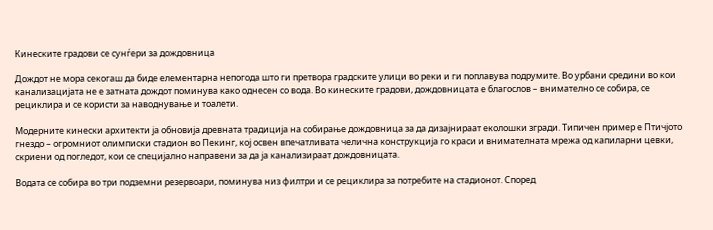Кинеските градови се сунѓери за дождовница

Дождот не мора секогаш да биде елементарна непогода што ги претвора градските улици во реки и ги поплавува подрумите. Во урбани средини во кои канализацијата не е затната дождот поминува како однесен со вода. Во кинеските градови, дождовницата е благослов – внимателно се собира, се рециклира и се користи за наводнување и тоалети.

Модерните кинески архитекти ја обновија древната традиција на собирање дождовница за да дизајнираат еколошки згради. Типичен пример е Птичјото гнездо – огромниот олимписки стадион во Пекинг, кој освен впечатливата челична конструкција го краси и внимателната мрежа од капиларни цевки, скриени од погледот, кои се специјално направени за да ја канализираат дождовницата.

Водата се собира во три подземни резервоари, поминува низ филтри и се рециклира за потребите на стадионот. Според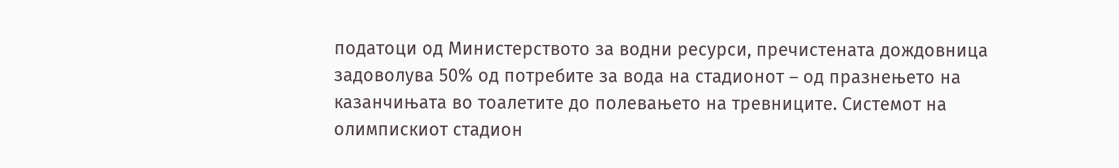податоци од Министерството за водни ресурси, пречистената дождовница задоволува 50% од потребите за вода на стадионот – од празнењето на казанчињата во тоалетите до полевањето на тревниците. Системот на олимпискиот стадион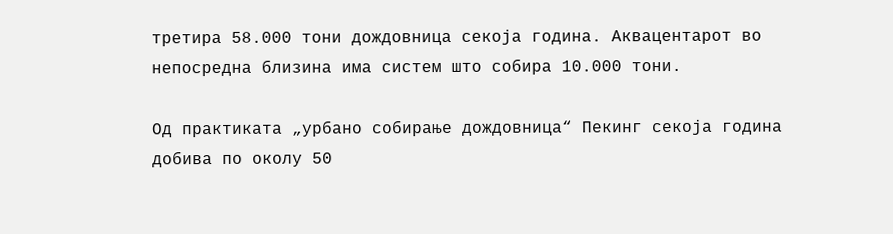третира 58.000 тони дождовница секоја година. Аквацентарот во непосредна близина има систем што собира 10.000 тони.

Од практиката „урбано собирање дождовница“ Пекинг секоја година добива по околу 50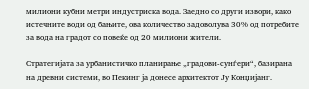милиони кубни метри индустриска вода. Заедно со други извори, како истечните води од бањите, ова количество задоволува 30% од потребите за вода на градот со повеќе од 20 милиони жители.

Стратегијата за урбанистичко планирање „градови-сунѓери“, базирана на древни системи, во Пекинг ја донесе архитектот Ју Конџијанг.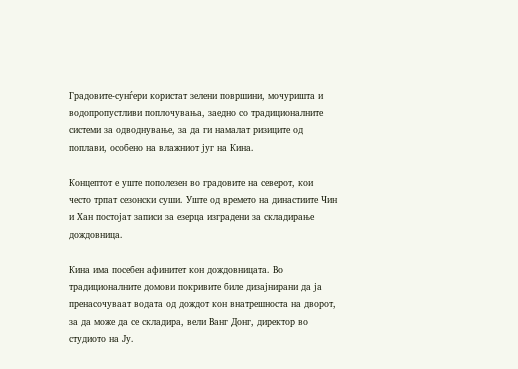Градовите-сунѓери користат зелени површини, мочуришта и водопропустливи поплочувања, заедно со традиционалните системи за одводнување, за да ги намалат ризиците од поплави, особено на влажниот југ на Кина.

Концептот е уште пополезен во градовите на северот, кои често трпат сезонски суши. Уште од времето на династиите Чин и Хан постојат записи за езерца изградени за складирање дождовница.

Кина има посебен афинитет кон дождовницата. Во традиционалните домови покривите биле дизајнирани да ја пренасочуваат водата од дождот кон внатрешноста на дворот, за да може да се складира, вели Ванг Донг, директор во студиото на Ју.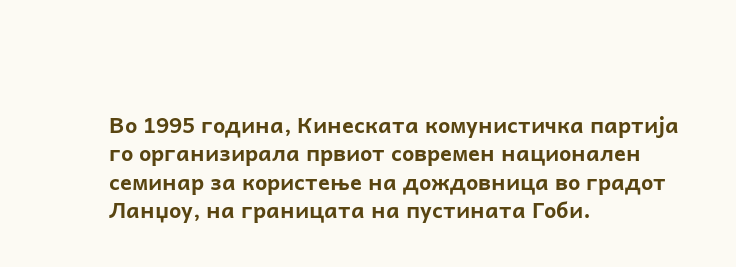Во 1995 година, Кинеската комунистичка партија го организирала првиот современ национален семинар за користење на дождовница во градот Ланџоу, на границата на пустината Гоби.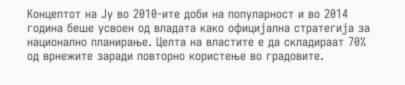Концептот на Ју во 2010-ите доби на популарност и во 2014 година беше усвоен од владата како официјална стратегија за национално планирање. Целта на властите е да складираат 70% од врнежите заради повторно користење во градовите.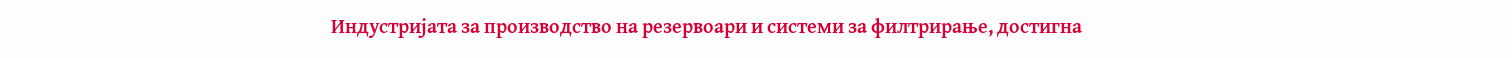Индустријата за производство на резервоари и системи за филтрирање, достигна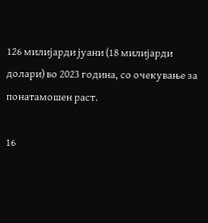126 милијарди јуани (18 милијарди долари) во 2023 година, со очекување за понатамошен раст.

16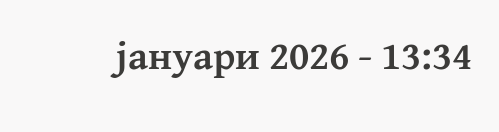јануари 2026 - 13:34